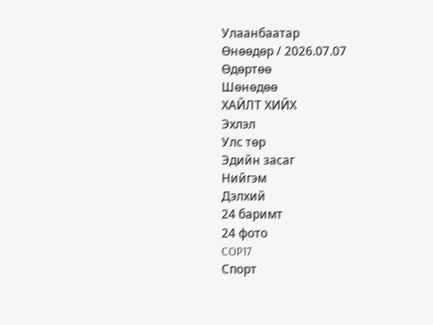Улаанбаатар
Өнөөдөр / 2026.07.07
Өдөртөө
Шөнөдөө
ХАЙЛТ ХИЙХ
Эхлэл
Улс төр
Эдийн засаг
Нийгэм
Дэлхий
24 баримт
24 фото
COP17
Спорт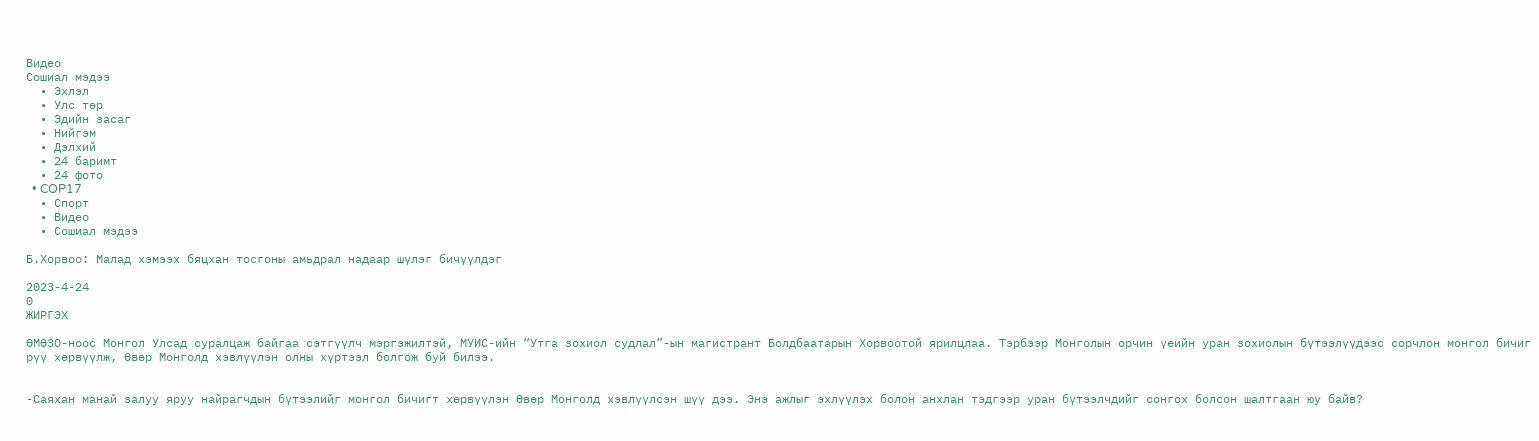Видео
Сошиал мэдээ
  • Эхлэл
  • Улс төр
  • Эдийн засаг
  • Нийгэм
  • Дэлхий
  • 24 баримт
  • 24 фото
  • COP17
  • Спорт
  • Видео
  • Сошиал мэдээ

Б.Хорвоо: Малад хэмээх бяцхан тосгоны амьдрал надаар шүлэг бичүүлдэг

2023-4-24
0
ЖИРГЭХ

ӨМӨЗО-ноос Монгол Улсад суралцаж байгаа сэтгүүлч мэргэжилтэй, МУИС-ийн “Утга зохиол судлал”-ын магистрант Болдбаатарын Хорвоотой ярилцлаа. Тэрбээр Монголын орчин үеийн уран зохиолын бүтээлүүдээс сорчлон монгол бичиг рүү хөрвүүлж, Өвөр Монголд хэвлүүлэн олны хүртээл болгож буй билээ.


-Саяхан манай залуу яруу найрагчдын бүтээлийг монгол бичигт хөрвүүлэн Өвөр Монголд хэвлүүлсэн шүү дээ. Энэ ажлыг эхлүүлэх болон анхлан тэдгээр уран бүтээлчдийг сонгох болсон шалтгаан юу байв?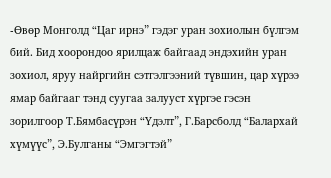-Өвөр Монголд “Цаг ирнэ” гэдэг уран зохиолын бүлгэм бий. Бид хоорондоо ярилцаж байгаад эндэхийн уран зохиол, яруу найргийн сэтгэлгээний түвшин, цар хүрээ ямар байгааг тэнд суугаа залууст хүргэе гэсэн зорилгоор Т.Бямбасүрэн “Үдэлт”, Г.Барсболд “Балархай хүмүүс”, Э.Булганы “Эмгэгтэй”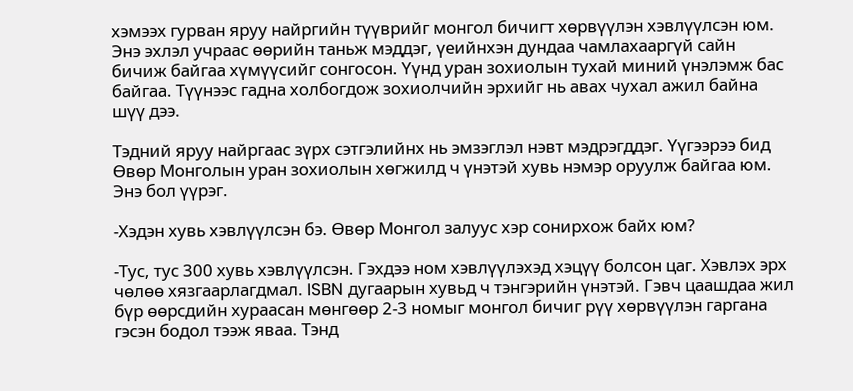хэмээх гурван яруу найргийн түүврийг монгол бичигт хөрвүүлэн хэвлүүлсэн юм. Энэ эхлэл учраас өөрийн таньж мэддэг, үеийнхэн дундаа чамлахааргүй сайн бичиж байгаа хүмүүсийг сонгосон. Үүнд уран зохиолын тухай миний үнэлэмж бас байгаа. Түүнээс гадна холбогдож зохиолчийн эрхийг нь авах чухал ажил байна шүү дээ.

Тэдний яруу найргаас зүрх сэтгэлийнх нь эмзэглэл нэвт мэдрэгддэг. Үүгээрээ бид Өвөр Монголын уран зохиолын хөгжилд ч үнэтэй хувь нэмэр оруулж байгаа юм. Энэ бол үүрэг.

-Хэдэн хувь хэвлүүлсэн бэ. Өвөр Монгол залуус хэр сонирхож байх юм?

-Тус, тус 300 хувь хэвлүүлсэн. Гэхдээ ном хэвлүүлэхэд хэцүү болсон цаг. Хэвлэх эрх чөлөө хязгаарлагдмал. ISBN дугаарын хувьд ч тэнгэрийн үнэтэй. Гэвч цаашдаа жил бүр өөрсдийн хураасан мөнгөөр 2-3 номыг монгол бичиг рүү хөрвүүлэн гаргана гэсэн бодол тээж яваа. Тэнд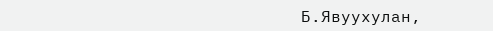Б.Явуухулан,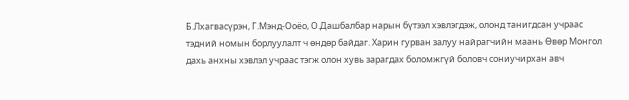Б.Лхагвасүрэн, Г.Мэнд-Ооёо, О.Дашбалбар нарын бүтээл хэвлэгдэж, олонд танигдсан учраас тэдний номын борлуулалт ч өндөр байдаг. Харин гурван залуу найрагчийн маань Өвөр Монгол дахь анхны хэвлэл учраас тэгж олон хувь зарагдах боломжгүй боловч сониучирхан авч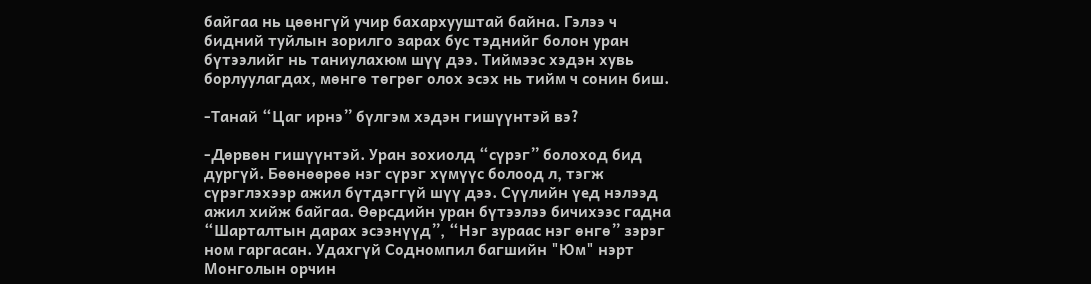байгаа нь цөөнгүй учир бахархууштай байна. Гэлээ ч бидний туйлын зорилго зарах бус тэднийг болон уран бүтээлийг нь таниулахюм шүү дээ. Тиймээс хэдэн хувь борлуулагдах, мөнгө төгрөг олох эсэх нь тийм ч сонин биш.

-Танай “Цаг ирнэ” бүлгэм хэдэн гишүүнтэй вэ?

-Дөрвөн гишүүнтэй. Уран зохиолд “сүрэг” болоход бид дургүй. Бөөнөөрөө нэг сүрэг хүмүүс болоод л, тэгж сүрэглэхээр ажил бүтдэггүй шүү дээ. Сүүлийн үед нэлээд ажил хийж байгаа. Өөрсдийн уран бүтээлээ бичихээс гадна “Шарталтын дарах эсээнүүд”, “Нэг зураас нэг өнгө” зэрэг ном гаргасан. Удахгүй Содномпил багшийн "Юм" нэрт Монголын орчин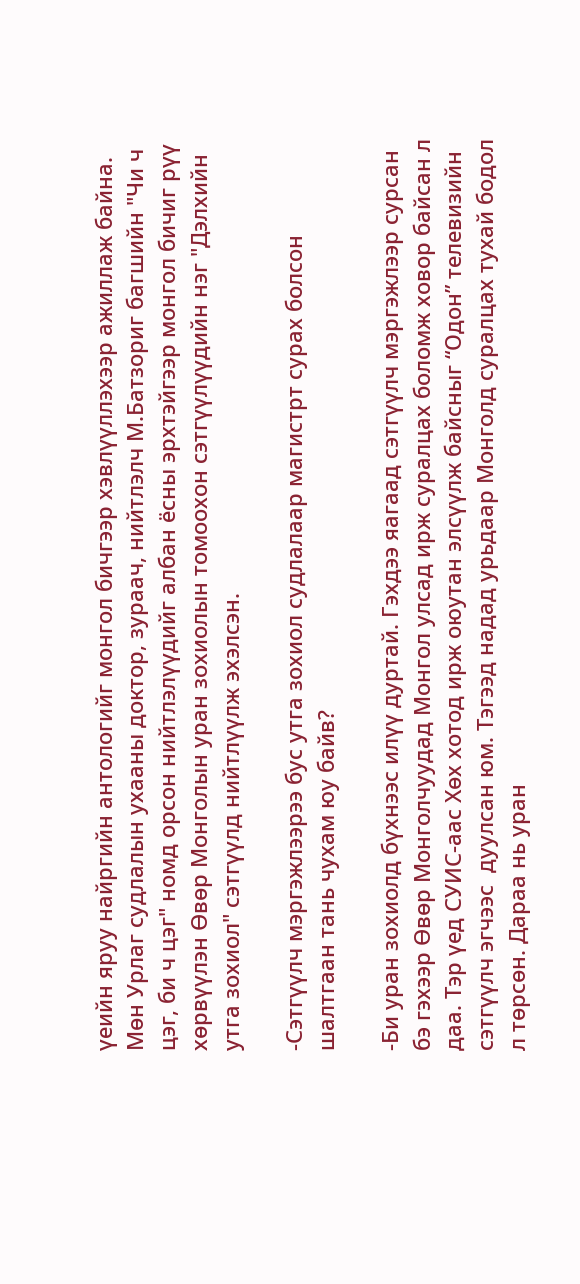үеийн яруу найргийн антологийг монгол бичгээр хэвлүүллэхээр ажиллаж байна. Мөн Урлаг судлалын ухааны доктор, зураач, нийтлэлч М.Батзориг багшийн "Чи ч цэг, би ч цэг" номд орсон нийтлэлүүдийг албан ёсны эрхтэйгээр монгол бичиг рүү хөрвүүлэн Өвөр Монголын уран зохиолын томоохон сэтгүүлүүдийн нэг "Дэлхийн утга зохиол" сэтгүүлд нийтлүүлж эхэлсэн.

-Сэтгүүлч мэргэжлээрээ бус утга зохиол судлалаар магистрт сурах болсон шалтгаан тань чухам юу байв?

-Би уран зохиолд бүхнээс илүү дуртай. Гэхдээ яагаад сэтгүүлч мэргэжлээр сурсан бэ гэхээр Өвөр Монголчуудад Монгол улсад ирж суралцах боломж ховор байсан л даа. Тэр үед СУИС-аас Хөх хотод ирж оюутан элсүүлж байсныг “Одон” телевизийн сэтгүүлч эгчээс  дуулсан юм. Тэгээд надад урьдаар Монголд суралцах тухай бодол л төрсөн. Дараа нь уран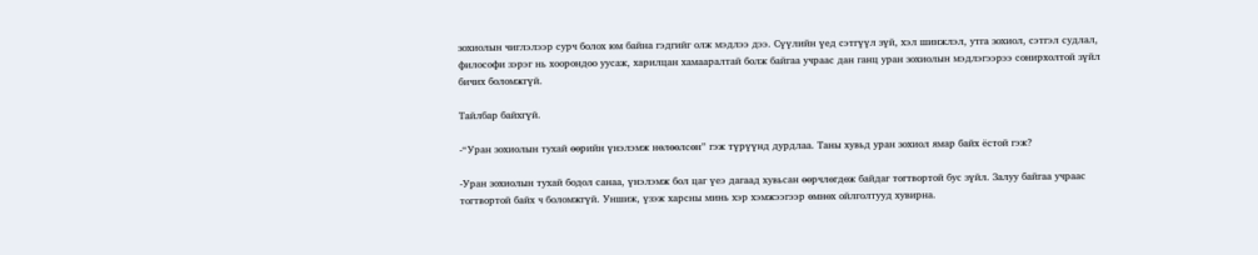зохиолын чиглэлээр сурч болох юм байна гэдгийг олж мэдлээ дээ. Сүүлийн үед сэтгүүл зүй, хэл шинжлэл, утга зохиол, сэтгэл судлал, философи зэрэг нь хоорондоо уусаж, харилцан хамааралтай болж байгаа учраас дан ганц уран зохиолын мэдлэгээрээ сонирхолтой зүйл бичих боломжгүй.

Тайлбар байхгүй.

-“Уран зохиолын тухай өөрийн үнэлэмж нөлөөлсөн” гэж түрүүнд дурдлаа. Таны хувьд уран зохиол ямар байх ёстой гэж?

-Уран зохиолын тухай бодол санаа, үнэлэмж бол цаг үеэ дагаад хувьсан өөрчлөгдөж байдаг тогтвортой бус зүйл. Залуу байгаа учраас тогтвортой байх ч боломжгүй. Уншиж, үзэж харсны минь хэр хэмжээгээр өмнөх ойлголтууд хувирна.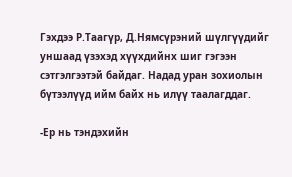Гэхдээ Р.Таагүр, Д.Нямсүрэний шүлгүүдийг уншаад үзэхэд хүүхдийнх шиг гэгээн сэтгэлгээтэй байдаг. Надад уран зохиолын бүтээлүүд ийм байх нь илүү таалагддаг.

-Ер нь тэндэхийн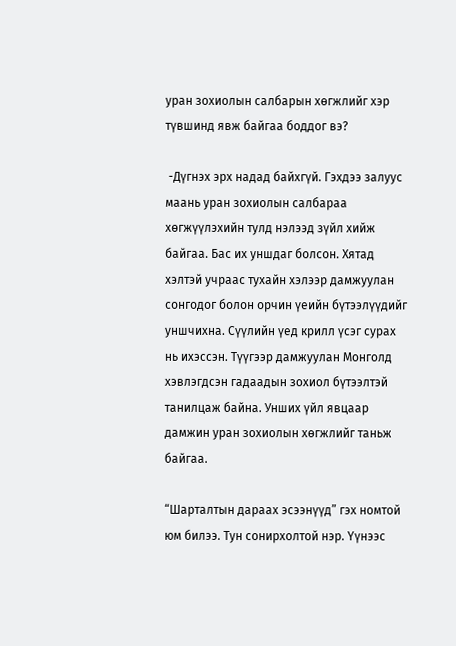уран зохиолын салбарын хөгжлийг хэр түвшинд явж байгаа боддог вэ?

 -Дүгнэх эрх надад байхгүй. Гэхдээ залуус маань уран зохиолын салбараа хөгжүүлэхийн тулд нэлээд зүйл хийж байгаа. Бас их уншдаг болсон. Хятад хэлтэй учраас тухайн хэлээр дамжуулан сонгодог болон орчин үеийн бүтээлүүдийг уншчихна. Сүүлийн үед крилл үсэг сурах нь ихэссэн. Түүгээр дамжуулан Монголд хэвлэгдсэн гадаадын зохиол бүтээлтэй танилцаж байна. Унших үйл явцаар дамжин уран зохиолын хөгжлийг таньж байгаа.

“Шарталтын дараах эсээнүүд” гэх номтой юм билээ. Тун сонирхолтой нэр. Үүнээс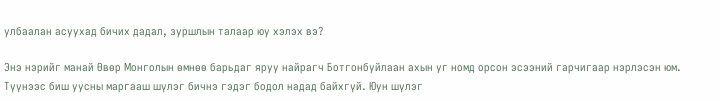улбаалан асуухад бичих дадал, зуршлын талаар юу хэлэх вэ?

Энэ нэрийг манай Өвөр Монголын өмнөө барьдаг яруу найрагч Ботгонбуйлаан ахын уг номд орсон эсээний гарчигаар нэрлэсэн юм. Түүнээс биш уусны маргааш шүлэг бичнэ гэдэг бодол надад байхгүй. Юун шүлэг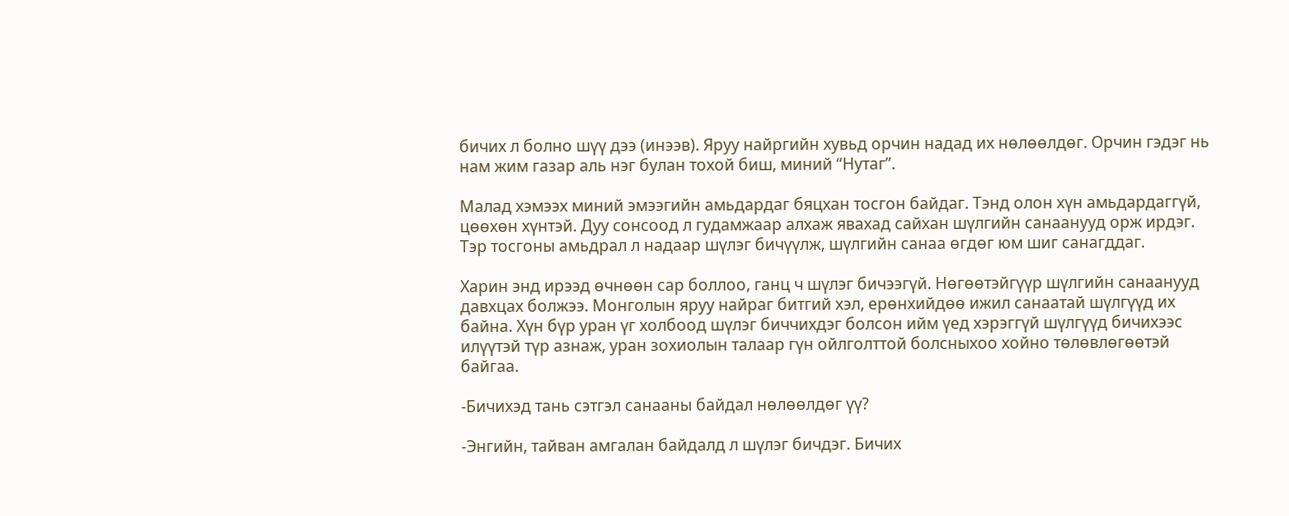бичих л болно шүү дээ (инээв). Яруу найргийн хувьд орчин надад их нөлөөлдөг. Орчин гэдэг нь нам жим газар аль нэг булан тохой биш, миний “Нутаг”.

Малад хэмээх миний эмээгийн амьдардаг бяцхан тосгон байдаг. Тэнд олон хүн амьдардаггүй, цөөхөн хүнтэй. Дуу сонсоод л гудамжаар алхаж явахад сайхан шүлгийн санаанууд орж ирдэг. Тэр тосгоны амьдрал л надаар шүлэг бичүүлж, шүлгийн санаа өгдөг юм шиг санагддаг.

Харин энд ирээд өчнөөн сар боллоо, ганц ч шүлэг бичээгүй. Нөгөөтэйгүүр шүлгийн санаанууд давхцах болжээ. Монголын яруу найраг битгий хэл, ерөнхийдөө ижил санаатай шүлгүүд их байна. Хүн бүр уран үг холбоод шүлэг биччихдэг болсон ийм үед хэрэггүй шүлгүүд бичихээс илүүтэй түр азнаж, уран зохиолын талаар гүн ойлголттой болсныхоо хойно төлөвлөгөөтэй байгаа.

-Бичихэд тань сэтгэл санааны байдал нөлөөлдөг үү?

-Энгийн, тайван амгалан байдалд л шүлэг бичдэг. Бичих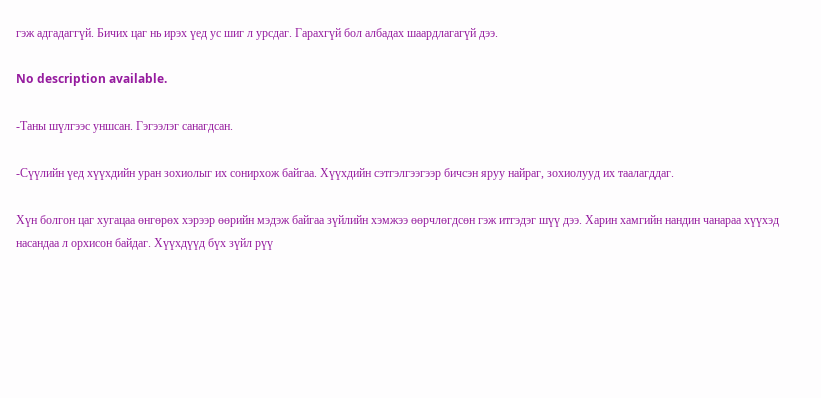гэж адгадаггүй. Бичих цаг нь ирэх үед ус шиг л урсдаг. Гарахгүй бол албадах шаардлагагүй дээ.

No description available.

-Таны шүлгээс уншсан. Гэгээлэг санагдсан.

-Сүүлийн үед хүүхдийн уран зохиолыг их сонирхож байгаа. Хүүхдийн сэтгэлгээгээр бичсэн яруу найраг, зохиолууд их таалагддаг.

Хүн болгон цаг хугацаа өнгөрөх хэрээр өөрийн мэдэж байгаа зүйлийн хэмжээ өөрчлөгдсөн гэж итгэдэг шүү дээ. Харин хамгийн нандин чанараа хүүхэд насандаа л орхисон байдаг. Хүүхдүүд бүх зүйл рүү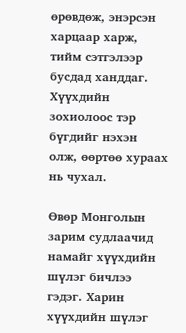өрөвдөж, энэрсэн харцаар харж, тийм сэтгэлээр бусдад ханддаг. Хүүхдийн зохиолоос тэр бүгдийг нэхэн олж, өөртөө хураах нь чухал.

Өвөр Монголын зарим судлаачид намайг хүүхдийн шүлэг бичлээ гэдэг. Харин хүүхдийн шүлэг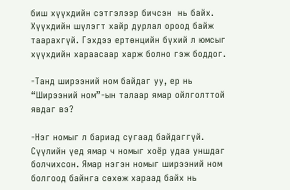биш хүүхдийн сэтгэлээр бичсэн  нь байх. Хүүхдийн шүлэгт хайр дурлал ороод байж таарахгүй. Гэхдээ ертөнцийн бүхий л юмсыг хүүхдийн хараасаар харж болно гэж боддог.

-Танд ширээний ном байдаг уу, ер нь “Ширээний ном”-ын талаар ямар ойлголттой явдаг вэ?

-Нэг номыг л бариад сугаад байдаггүй. Сүүлийн үед ямар ч номыг хоёр удаа уншдаг болчихсон. Ямар нэгэн номыг ширээний ном болгоод байнга сөхөж хараад байх нь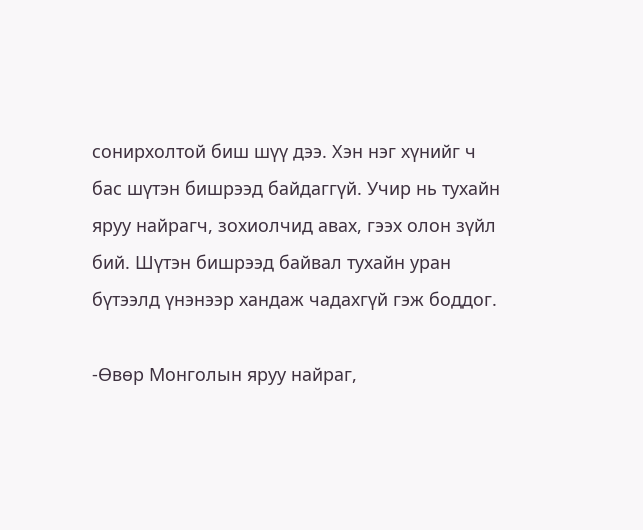сонирхолтой биш шүү дээ. Хэн нэг хүнийг ч бас шүтэн бишрээд байдаггүй. Учир нь тухайн яруу найрагч, зохиолчид авах, гээх олон зүйл бий. Шүтэн бишрээд байвал тухайн уран бүтээлд үнэнээр хандаж чадахгүй гэж боддог.

-Өвөр Монголын яруу найраг,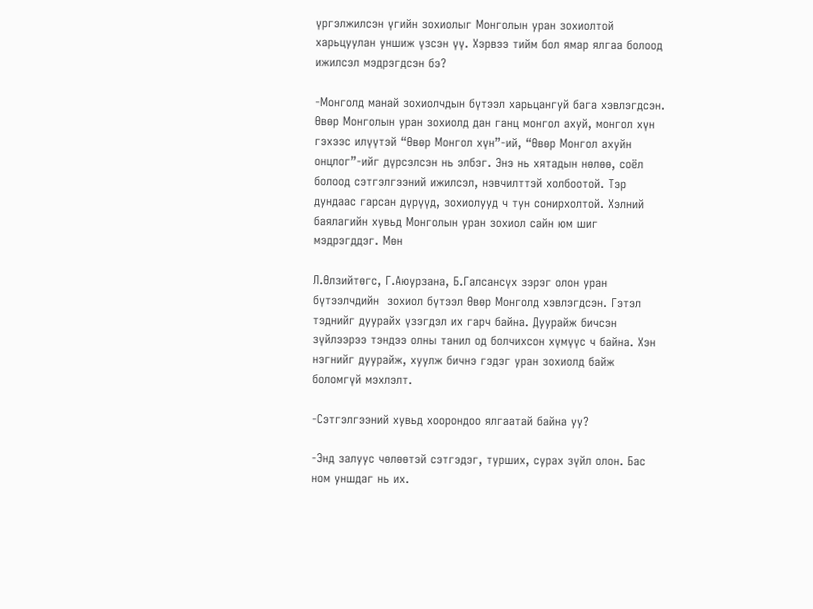үргэлжилсэн үгийн зохиолыг Монголын уран зохиолтой харьцуулан уншиж үзсэн үү. Хэрвээ тийм бол ямар ялгаа болоод ижилсэл мэдрэгдсэн бэ?

-Монголд манай зохиолчдын бүтээл харьцангуй бага хэвлэгдсэн. Өвөр Монголын уран зохиолд дан ганц монгол ахуй, монгол хүн гэхээс илүүтэй “Өвөр Монгол хүн”-ий, “Өвөр Монгол ахуйн онцлог”-ийг дүрсэлсэн нь элбэг. Энэ нь хятадын нөлөө, соёл болоод сэтгэлгээний ижилсэл, нэвчилттэй холбоотой. Тэр дундаас гарсан дүрүүд, зохиолууд ч тун сонирхолтой. Хэлний баялагийн хувьд Монголын уран зохиол сайн юм шиг мэдрэгддэг. Мөн

Л.Өлзийтөгс, Г.Аюурзана, Б.Галсансүх зэрэг олон уран бүтээлчдийн  зохиол бүтээл Өвөр Монголд хэвлэгдсэн. Гэтэл тэднийг дуурайх үзэгдэл их гарч байна. Дуурайж бичсэн зүйлээрээ тэндээ олны танил од болчихсон хүмүүс ч байна. Хэн нэгнийг дуурайж, хуулж бичнэ гэдэг уран зохиолд байж боломгүй мэхлэлт.

-Сэтгэлгээний хувьд хоорондоо ялгаатай байна уу?

-Энд залуус чөлөөтэй сэтгэдэг, турших, сурах зүйл олон. Бас ном уншдаг нь их.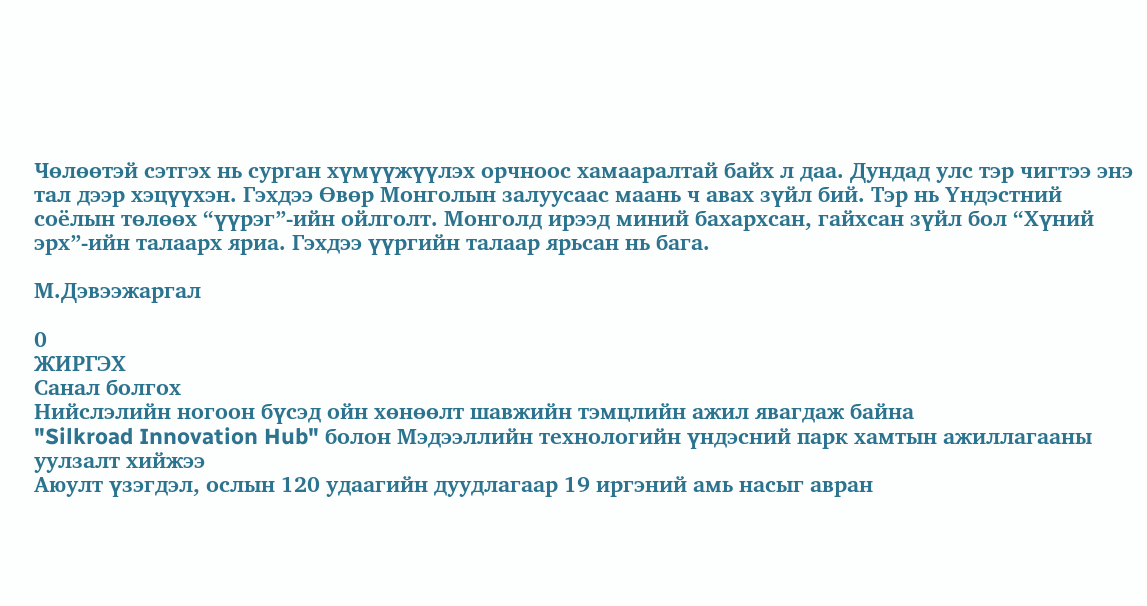Чөлөөтэй сэтгэх нь сурган хүмүүжүүлэх орчноос хамааралтай байх л даа. Дундад улс тэр чигтээ энэ тал дээр хэцүүхэн. Гэхдээ Өвөр Монголын залуусаас маань ч авах зүйл бий. Тэр нь Үндэстний соёлын төлөөх “үүрэг”-ийн ойлголт. Монголд ирээд миний бахархсан, гайхсан зүйл бол “Хүний эрх”-ийн талаарх яриа. Гэхдээ үүргийн талаар ярьсан нь бага.

М.Дэвээжаргал

0
ЖИРГЭХ
Санал болгох
Нийслэлийн ногоон бүсэд ойн хөнөөлт шавжийн тэмцлийн ажил явагдаж байна
"Silkroad Innovation Hub" болон Мэдээллийн технологийн үндэсний парк хамтын ажиллагааны уулзалт хийжээ
Аюулт үзэгдэл, ослын 120 удаагийн дуудлагаар 19 иргэний амь насыг авран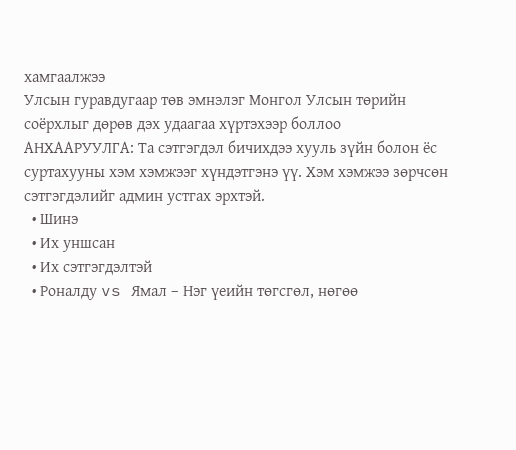хамгаалжээ
Улсын гуравдугаар төв эмнэлэг Монгол Улсын төрийн соёрхлыг дөрөв дэх удаагаа хүртэхээр боллоо
АНХААРУУЛГА: Та сэтгэгдэл бичихдээ хууль зүйн болон ёс суртахууны хэм хэмжээг хүндэтгэнэ үү. Хэм хэмжээ зөрчсөн сэтгэгдэлийг админ устгах эрхтэй.
  • Шинэ
  • Их уншсан
  • Их сэтгэгдэлтэй
  • Роналду vs Ямал – Нэг үеийн төгсгөл, нөгөө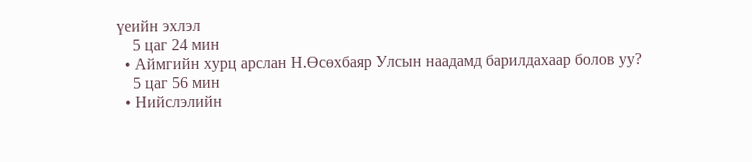үеийн эхлэл
    5 цаг 24 мин
  • Аймгийн хурц арслан Н.Өсөхбаяр Улсын наадамд барилдахаар болов уу?
    5 цаг 56 мин
  • Нийслэлийн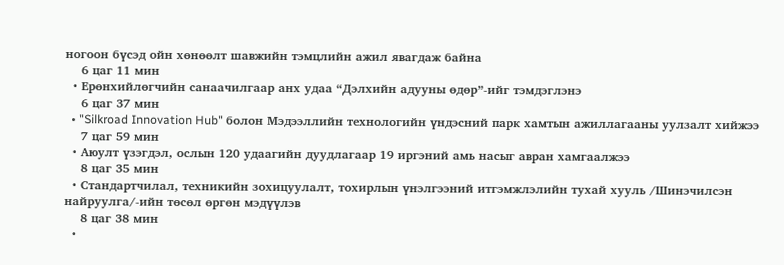ногоон бүсэд ойн хөнөөлт шавжийн тэмцлийн ажил явагдаж байна
    6 цаг 11 мин
  • Ерөнхийлөгчийн санаачилгаар анх удаа “Дэлхийн адууны өдөр”-ийг тэмдэглэнэ
    6 цаг 37 мин
  • "Silkroad Innovation Hub" болон Мэдээллийн технологийн үндэсний парк хамтын ажиллагааны уулзалт хийжээ
    7 цаг 59 мин
  • Аюулт үзэгдэл, ослын 120 удаагийн дуудлагаар 19 иргэний амь насыг авран хамгаалжээ
    8 цаг 35 мин
  • Стандартчилал, техникийн зохицуулалт, тохирлын үнэлгээний итгэмжлэлийн тухай хууль /Шинэчилсэн найруулга/-ийн төсөл өргөн мэдүүлэв
    8 цаг 38 мин
  •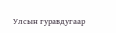Улсын гуравдугаар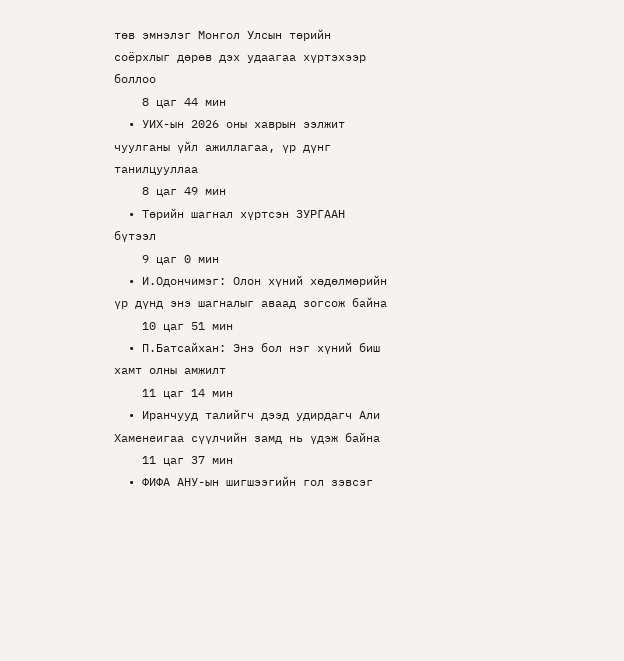төв эмнэлэг Монгол Улсын төрийн соёрхлыг дөрөв дэх удаагаа хүртэхээр боллоо
    8 цаг 44 мин
  • УИХ-ын 2026 оны хаврын ээлжит чуулганы үйл ажиллагаа, үр дүнг танилцууллаа
    8 цаг 49 мин
  • Төрийн шагнал хүртсэн ЗУРГААН бүтээл
    9 цаг 0 мин
  • И.Одончимэг: Олон хүний хөдөлмөрийн үр дүнд энэ шагналыг аваад зогсож байна
    10 цаг 51 мин
  • П.Батсайхан: Энэ бол нэг хүний биш хамт олны амжилт
    11 цаг 14 мин
  • Иранчууд талийгч дээд удирдагч Али Хаменеигаа сүүлчийн замд нь үдэж байна
    11 цаг 37 мин
  • ФИФА АНУ-ын шигшээгийн гол зэвсэг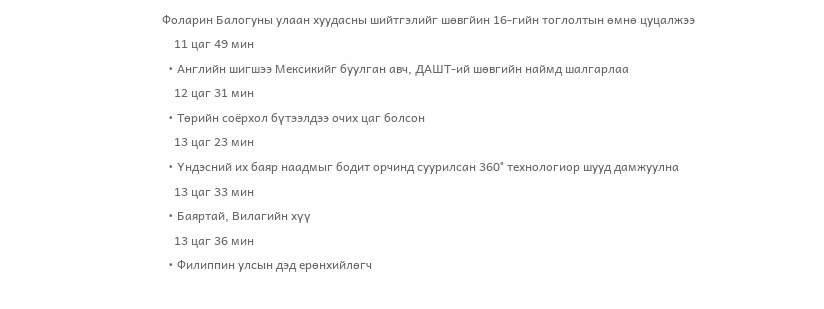Фоларин Балогуны улаан хуудасны шийтгэлийг шөвгйин 16-гийн тоглолтын өмнө цуцалжээ
    11 цаг 49 мин
  • Английн шигшээ Мексикийг буулган авч, ДАШТ-ий шөвгийн наймд шалгарлаа
    12 цаг 31 мин
  • Төрийн соёрхол бүтээлдээ очих цаг болсон
    13 цаг 23 мин
  • Үндэсний их баяр наадмыг бодит орчинд суурилсан 360° технологиор шууд дамжуулна
    13 цаг 33 мин
  • Баяртай, Вилагийн хүү
    13 цаг 36 мин
  • Филиппин улсын дэд ерөнхийлөгч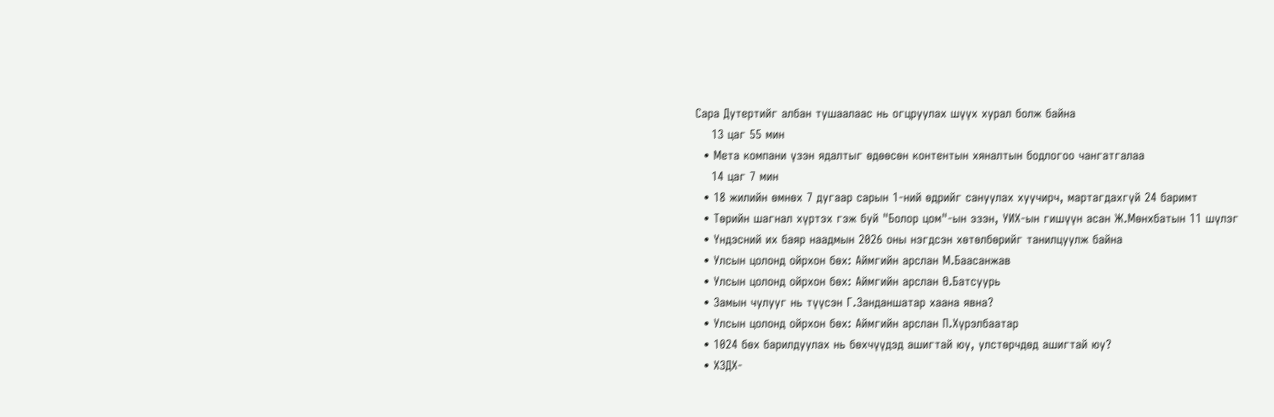Сара Дутертийг албан тушаалаас нь огцруулах шүүх хурал болж байна
    13 цаг 55 мин
  • Мета компани үзэн ядалтыг өдөөсөн контентын хяналтын бодлогоо чангатгалаа
    14 цаг 7 мин
  • 18 жилийн өмнөх 7 дугаар сарын 1-ний өдрийг сануулах хуучирч, мартагдахгүй 24 баримт
  • Төрийн шагнал хүртэх гэж буй "Болор цом"-ын эзэн, УИХ-ын гишүүн асан Ж.Мөнхбатын 11 шүлэг
  • Үндэсний их баяр наадмын 2026 оны нэгдсэн хөтөлбөрийг танилцуулж байна
  • Улсын цолонд ойрхон бөх: Аймгийн арслан М.Баасанжав
  • Улсын цолонд ойрхон бөх: Аймгийн арслан Ө.Батсуурь
  • Замын чулууг нь түүсэн Г.Занданшатар хаана явна?
  • Улсын цолонд ойрхон бөх: Аймгийн арслан П.Хүрэлбаатар
  • 1024 бөх барилдуулах нь бөхчүүдэд ашигтай юу, улстөрчдөд ашигтай юу?
  • ХЗДХ-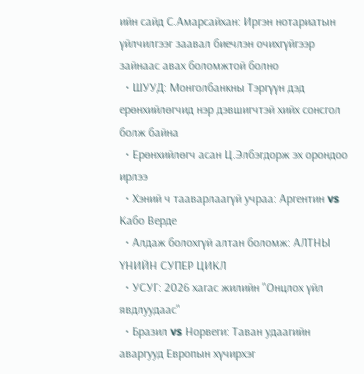ийн сайд С.Амарсайхан: Иргэн нотариатын үйлчилгээг заавал биечлэн очихгүйгээр зайнаас авах боломжтой болно
  • ШУУД: Монголбанкны Тэргүүн дэд ерөнхийлөгчид нэр дэвшигчтэй хийх сонсгол болж байна
  • Ерөнхийлөгч асан Ц.Элбэгдорж эх орондоо ирлээ
  • Хэний ч тааварлаагүй учраа: Аргентин vs Кабо Верде
  • Алдаж болохгүй алтан боломж: АЛТНЫ ҮНИЙН СУПЕР ЦИКЛ
  • УСУГ: 2026 хагас жилийн "Онцлох үйл явдлуудаас"
  • Бразил vs Норвеги: Таван удаагийн аваргууд Европын хүчирхэг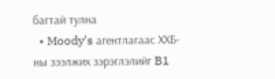багтай тулна
  • Moody’s агентлагаас ХХБ-ны зээлжих зэрэглэлийг B1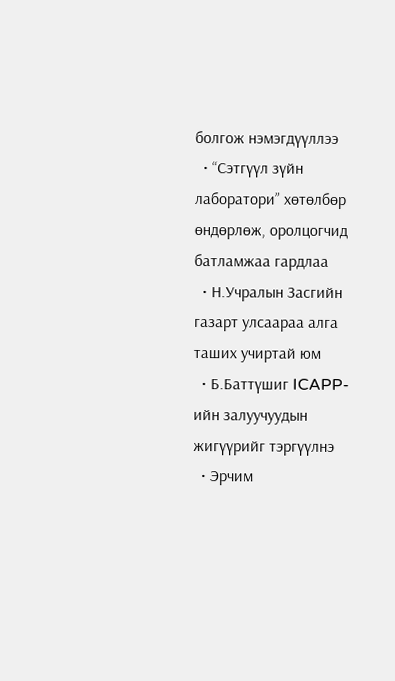болгож нэмэгдүүллээ
  • “Сэтгүүл зүйн лаборатори” хөтөлбөр өндөрлөж, оролцогчид батламжаа гардлаа
  • Н.Учралын Засгийн газарт улсаараа алга таших учиртай юм
  • Б.Баттүшиг ICAPP-ийн залуучуудын жигүүрийг тэргүүлнэ
  • Эрчим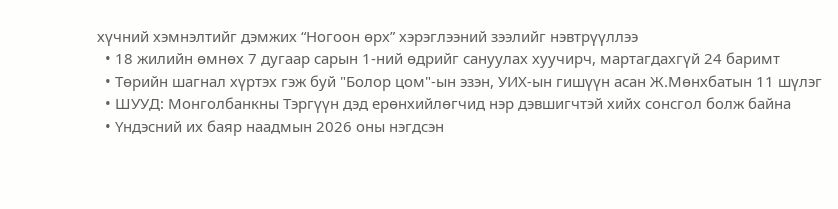хүчний хэмнэлтийг дэмжих “Ногоон өрх” хэрэглээний зээлийг нэвтрүүллээ
  • 18 жилийн өмнөх 7 дугаар сарын 1-ний өдрийг сануулах хуучирч, мартагдахгүй 24 баримт
  • Төрийн шагнал хүртэх гэж буй "Болор цом"-ын эзэн, УИХ-ын гишүүн асан Ж.Мөнхбатын 11 шүлэг
  • ШУУД: Монголбанкны Тэргүүн дэд ерөнхийлөгчид нэр дэвшигчтэй хийх сонсгол болж байна
  • Үндэсний их баяр наадмын 2026 оны нэгдсэн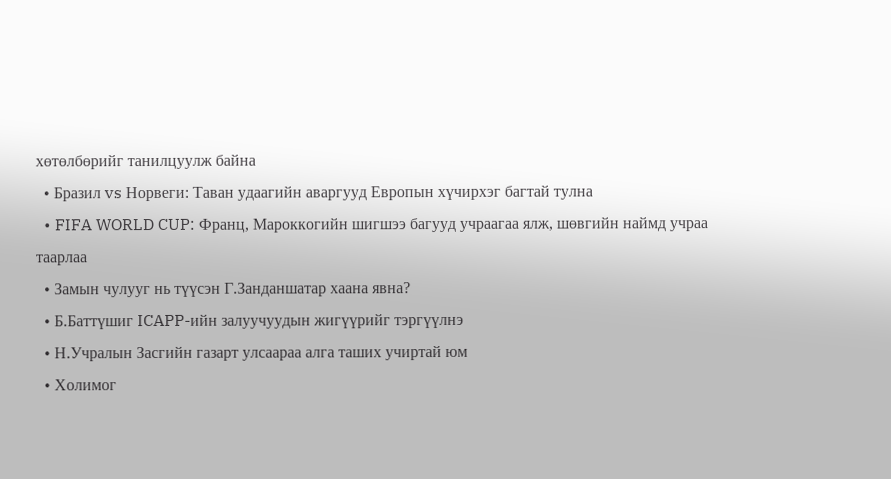хөтөлбөрийг танилцуулж байна
  • Бразил vs Норвеги: Таван удаагийн аваргууд Европын хүчирхэг багтай тулна
  • FIFA WORLD CUP: Франц, Мароккогийн шигшээ багууд учраагаа ялж, шөвгийн наймд учраа таарлаа
  • Замын чулууг нь түүсэн Г.Занданшатар хаана явна?
  • Б.Баттүшиг ICAPP-ийн залуучуудын жигүүрийг тэргүүлнэ
  • Н.Учралын Засгийн газарт улсаараа алга таших учиртай юм
  • Холимог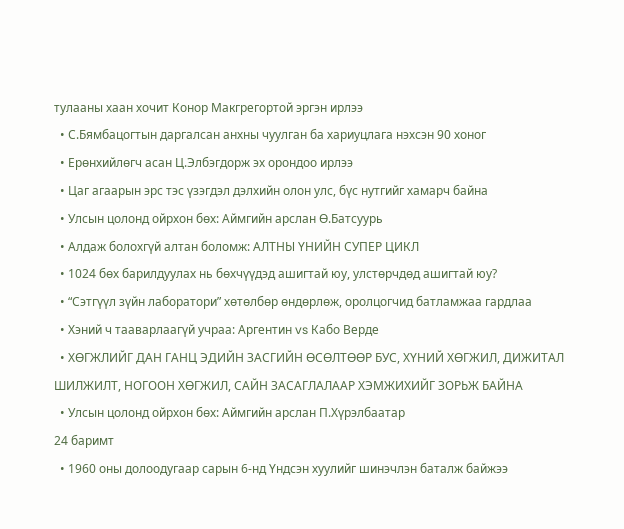тулааны хаан хочит Конор Макгрегортой эргэн ирлээ
  • С.Бямбацогтын даргалсан анхны чуулган ба хариуцлага нэхсэн 90 хоног
  • Ерөнхийлөгч асан Ц.Элбэгдорж эх орондоо ирлээ
  • Цаг агаарын эрс тэс үзэгдэл дэлхийн олон улс, бүс нутгийг хамарч байна
  • Улсын цолонд ойрхон бөх: Аймгийн арслан Ө.Батсуурь
  • Алдаж болохгүй алтан боломж: АЛТНЫ ҮНИЙН СУПЕР ЦИКЛ
  • 1024 бөх барилдуулах нь бөхчүүдэд ашигтай юу, улстөрчдөд ашигтай юу?
  • “Сэтгүүл зүйн лаборатори” хөтөлбөр өндөрлөж, оролцогчид батламжаа гардлаа
  • Хэний ч тааварлаагүй учраа: Аргентин vs Кабо Верде
  • ХӨГЖЛИЙГ ДАН ГАНЦ ЭДИЙН ЗАСГИЙН ӨСӨЛТӨӨР БУС, ХҮНИЙ ХӨГЖИЛ, ДИЖИТАЛ ШИЛЖИЛТ, НОГООН ХӨГЖИЛ, САЙН ЗАСАГЛАЛААР ХЭМЖИХИЙГ ЗОРЬЖ БАЙНА
  • Улсын цолонд ойрхон бөх: Аймгийн арслан П.Хүрэлбаатар
24 баримт
  • 1960 оны долоодугаар сарын 6-нд Үндсэн хуулийг шинэчлэн баталж байжээ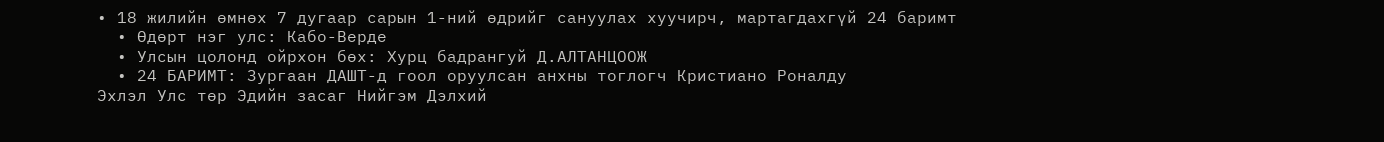• 18 жилийн өмнөх 7 дугаар сарын 1-ний өдрийг сануулах хуучирч, мартагдахгүй 24 баримт
  • Өдөрт нэг улс: Кабо-Верде
  • Улсын цолонд ойрхон бөх: Хурц бадрангуй Д.АЛТАНЦООЖ
  • 24 БАРИМТ: Зургаан ДАШТ-д гоол оруулсан анхны тоглогч Кристиано Роналду
Эхлэл Улс төр Эдийн засаг Нийгэм Дэлхий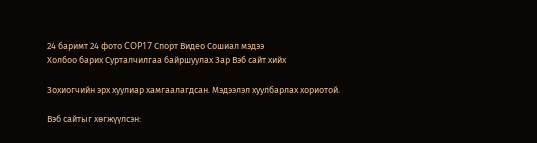24 баримт 24 фото COP17 Спорт Видео Сошиал мэдээ
Холбоо барих Сурталчилгаа байршуулах Зар Вэб сайт хийх

Зохиогчийн эрх хуулиар хамгаалагдсан. Мэдээлэл хуулбарлах хориотой.

Вэб сайтыг хөгжүүлсэн: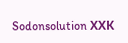Sodonsolution ХХК